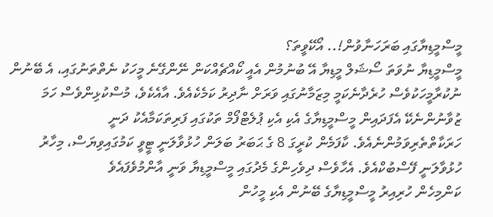މީސްމީޑިޔާގައި ބަރަހަނާވުން!.. އޯކޭވީތަ؟
މީސްމީޑިޔާ ނުވަތަ ސޯޝަލް މީޑިޔާ އޭ ބުނުމުން އެއީ ކޯއްޗެއްކަން ނޭންގޭނެ މީހަކު ނެތްތަނުގައި، އެ ބޭނުން ނުކުރާމީހަކުވެސް ހުރެދާނެކަމީ މިޒަމާނުގައި ވަރަށް ނާދިރު ކަމެކެއެވެ. އާއެކެވެ، މުސްކުޅިންވެސް ހަމަ ޒުވާނުންނެކޭ އެފަދައިން މީސްމީޑިޔާގެ އެކި އެކި ޕުލެޓްފޯމް ތަކުގައި ފަރިތަކަމާއެކު ދަނީ ހަރަކާތްތެރިވަމުންނެއެވެ. ކާފަމެން ކުރީގަ 8 ގެ ޙަބަރު ބަލަން ހުޅުވާލަނީ ޓީވީ ކަމުގައިވިޔަސް، މިހާރު ހުޅުވާލަނީ ފޭސްބުކްއެވެ. އެހާވެސް ދިވެހިންގެ މެދުގައި މީސްމީޑިޔާ ވަނީ އާންމުވެފައެވެ
ކަންމިހެން ހުރިއިރު މީސްމީޑިޔާގެ ބޭނުން އެކި މީހުން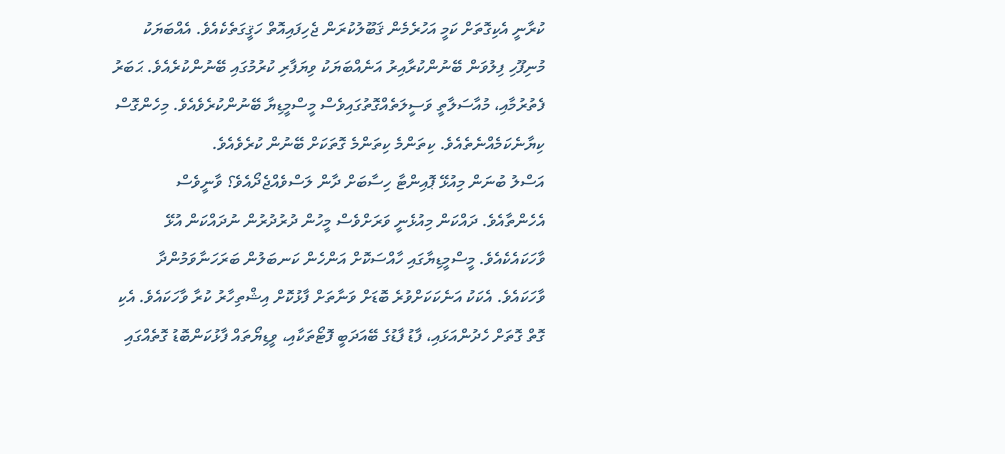ކުރާނީ އެކިގޮތަށް ކަމީ އަހުރެމެން ޤަބޫލުކުރަން ޖެހިފައިއޮތް ހަޤީގަތެކެއެވެ. އެއްބަޔަކު މުނިފޫހި ފިލުވަން ބޭނުންކުރާއިރު އަނެއްބަޔަކު ވިޔަފާރި ކުރުމުގައި ބޭނުންކުރެއެވެ. ޙަބަރު ފެތުރުމާއި، މުއާސަލާތީ ވަސީލަތެއްގޮތުގައިވެސް މީސްމީޑިޔާ ބޭނުންކުރެވެއެވެ. މިހެންގޮސް ކިޔާނެކަމެއްނެތެއެވެ. ކިތަންމެ ކިތަންމެ ގޮތަކަށް ބޭނުން ކުރެވެއެވެ.
އަސްލު ބުނަން މިއުޅޭ ޕޮއިންޓާ ހިސާބަށް ދާން ލަސްވެއްޖެދޯއެވެ؟ ވާނީވެސް އެހެންތާއެވެ. ދައްކަން މިއުޅެނީ ވަރަށްވެސް މީހުން ދުރުދުރުން ނުދައްކަން އުޅޭ ވާހަކައެކެއެވެ. މީސްމީޑިޔާގައި ހާއްސަކޮށް އަންހެން ކަނބަލުން ބަރަހަނާވަމުންދާ ވާހަކައެވެ. އެކަކު އަނެކަކަށްވުރެ ބޮޑަށް ވަނާތަށް ފާޅުކޮށް އިޝްތިހާރު ކުރާ ވާހަކައެވެ. އެކި ގޮތް ގޮތަށް ހެދުންއަޅައި، ފާޑު ފާޑުގެ ބޭއަދަބީ ފޮޓޯތަކާއި، ވީޑިޔޯތައް ފާޅުކަންބޮޑު ގޮތެއްގައި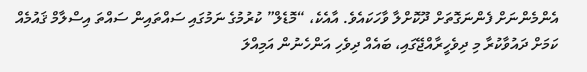އެންމެންނަށް ފެންނަގޮތަށް ދޫކޮށްލާ ވާހަކައެވެ. އާއެކެ، “މޮޑެލް” ކުރުމުގެ ނަމުގައި ސައްތައިން ސައްތަ އިސްލާމް ޤައުމެއް ކަމަށް ދައުވާކުރާ މި ދިވެހީރާއްޖޭގައި، ބައެއް ދިވެހި އަންހެނުން އަމިއްލަ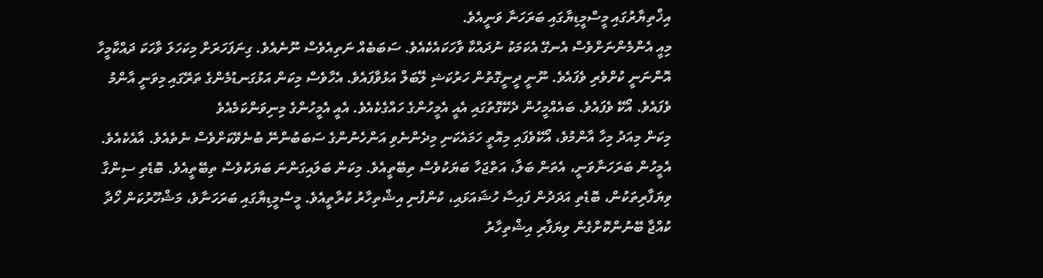އިޚްތިޔާރުގައި މީސްމީޑިޔާގައި ބަރަހަނާ ވަނީއެވެ.
މިއީ އެންމެންނަށްވެސް އެނގޭ އެކަމަކު ނުދައްކާ ވާހަކައެކެއެވެ. ސަބަބެއް ނަތިއެވެސް ނޫނެއެވެ. ގިނަފަހަރަށް މިކަހަލަ ވާހަކަ ދައްކާމީހާ އޮންނަނީ ކުށްވެރި ވެފައެވެ. ނޫނީ ދީނީގޮތުން ހަރުކަޝި ލޭބަލް އަޅުވާފައެވެ. އެހާވެސް މިކަން އަޅުގަނޑުމެންގެ ތަރޭގައި މިވަނީ އާންމު ވެފައެވެ. އޯކޭ ވެފައެވެ. ބައެއްމީހުން ދެކޭގޮތުގައި އެއީ އެމީހުންގެ ހައްގެކެއެވެ. އެއީ އެމީހުންގެ މިނިވަންކަމެއެވެ
މިކަން މިއަދު މިހާ އާންމުވެ، އޯކޭވެފައި މިއޮތީ ހަމައެކަނި މިދެންނެވި އަންހެނުންގެ ސަބަބުންނޭ ބުނެވޭކަށްވެސް ނެތެއެވެ. އާއެކެއެވެ. އެމީހުން ބަރަހަނާވަނީ، އެތަން ބަލާ، އަތްޖަހާ ބަޔަކުވެސް ތިބޭތީއެވެ. މިކަން ބަލައިގަންނަ ބަޔަކުވެސް ތިބޭތީއެވެ. ބޮޑެތި ސިންގާ ވިޔަފާރިތަކުން، ބޮޑެތި އަދަދުން ފައިސާ ހުޝައަޅައި، ކުންފުނި އިޝްތިހާރު ކުރާތީއެވެ. މީސްމީޑިޔާގައި ބަރަހަނާވެ، މަޝްހޫރުކަން ހޯދާ ކުއްޖާ ބޭނުންކޮށްގެން ވިޔަފާރި އިޝްތިހާރު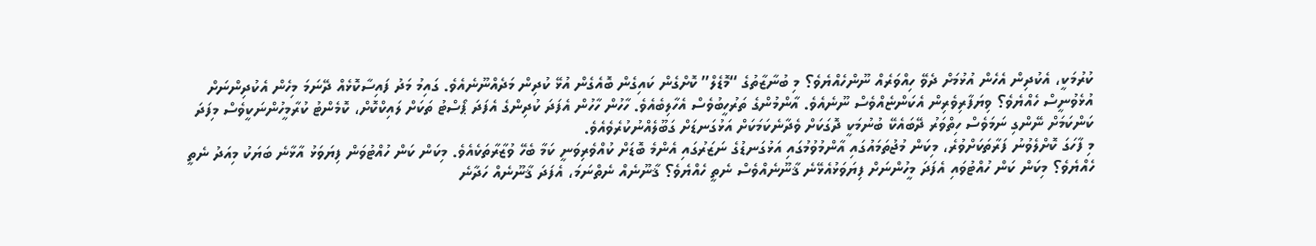ކުރުމަކީ، އެކުދިން އެހެން އުޅުމަށް ދެވޭ ހިއްވަރެއް ނޫންހެއްޔެވެ؟ މި ބުނާޒާތުގެ “މޮޑެލް” ކޮށްގެން ކައިގެން ބޮއެގެން އުޅޭ ކުދިން މަދެއްނޫނެއެވެ. ގައިމު މަދު ފައިސާކޮޅެއް ދޭނަމަ މިހެން އެކުދިންނަށް އުޅެވުނީސް ހެއްޔެވެ؟ ވިޔަފާރިވެރިން އެކަންޏެއްވެސް ނޫނެއެވެ. އާންމުންގެ ތަރުހީބުވެސް އެހާލިބެއެވެ. ހާހުން ހާހުން އެފަދަ ކުދިންގެ އެފަދަ ޕޯސްޓު ތަކަށް ލައިކްކޮށް، ކޮމެންޓު ކުރާމީހުންނަކީވެސް މިފަދަ ކަންކަމަށް ނޭންގި ނަމަވެސް ހިތްވަރު ދޭބައެކޭ ބުނުމަކީ ދޮގަކަށް ވެދާނެކަމަކަށް އަޅުގަނޑަށް ގަބޫލެއްނުކުރެވެއެވެ.
މި ފާހަގަ ކޮށްލެވުނު ފަރާތަކަށްވުރެ، މިކަން މުޖުތަމައުގައި އާންމުވުމުގައި އަޅުގަނޑުގެ ނަޒަރުގައި އެންމެ ބޮޑަށް ކުއްވެރިވަނީ ކަމާ ބެހޭ ވުޒާރާތަކެއެވެ. މިކަން ކަން ހުއްޓުވަން ފިޔަވަޅު އާޅާނެ ބަޔަކު މިއަދު ނެތީ ހެއްޔެވެ؟ މިކަން ކަން ހުއްޓުވައި އެފަދަ މީހުންނަށް ފިޔަވަޅުއެޅޭނެ ޤާނޫނެއްވެސް ނެތީ ހެއްޔެވެ؟ ޤާނޫނެއް ނެތްނަމަ، އެފަދަ ޤާނޫނެއް ހަދާނެ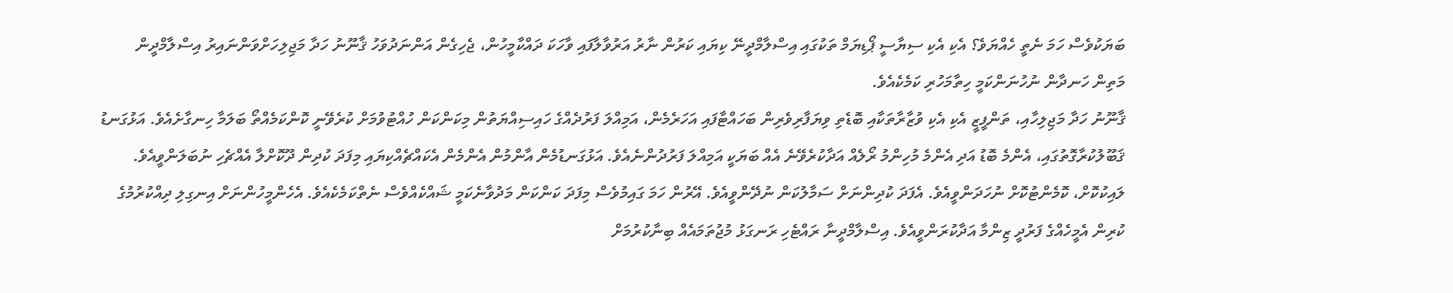ބަޔަކުވެސް ހަމަ ނެތީ ހެއްޔަވެ؟ އެކި އެކި ސިޔާސީ ޕޯޑިޔަމް ތަކުގައި އިސްލާމްދީނޭ ކިޔައި ކަރުން ނާރު އަރުވާލާފައި ވާހަކަ ދައްކާމީހުން، ޖެހިގެން އަންނަދުވަހު ޤާނޫނު ހަދާ މަޖިލިހަށްވަންނައިރު އިސްލާމްދީން މަތިން ހަނދާން ނުހުނަންކަމީ ހިތާމަހުރި ކަމެކެއެވެ.
ޤާނޫނު ހަދާ މަޖިލިހާއި، ތަންފީޒީ އެކި އެކި ވުޒާރާތަކާއި ބޮޑެތި ވިޔަފާރިވެރިން ބަހައްޓާފައި އަހަރެމެން، އަމިއްލަ ފަރުދެއްގެ ހައިސިއްޔަތުން މިކަންކަން ހުއްޓުވުމަށް ކުރެވޭނީ ކޮންކަމެއްތޯ ބަލަމާ ހިނގާށެއެވެ. އަޅުގަނޑު ޤަބޫލުކުރާގޮތުގައި، އެންމެ ބޮޑު އަދި އެންމެ މުހިންމު ރޯލެއް އަދާކުރެވޭނެ އެއް ބަޔަކީ އަމިއްލަ ފަރުދުންނެއެވެ. އަޅުގަނޑުމެން އާންމުން އެންމެން އެކައްޗެއްކިޔައި މިފަދަ ކުދިން ދޫކޮށްލާ އެއްޗެހި ނުބަލަންވީއެވެ. ލައިކުކޮށް، ކޮމެންޓުކޮށް ނުހަދަންވީއެވެ. އެފަދަ ކުދިންނަށް ސަމާލުކަން ނުދޭންވީއެވެ. އޭރުން ހަމަ ގައިމުވެސް މިފަދަ ކަންކަން މަދުވާނެކަމީ ޝައްކެއްވެސް ނެތްކަމެކެއެވެ. އެހެންމީހުންނަށް އިނގިލި ދިއްކުރުމުގެ ކުރިން އެމީހެއްގެ ފަރުދީ ޒިންމާ އަދާކުރަންވީއެވެ. އިސްލާމްދީނާ ރައްޓެހި ރަނގަޅު މުޖުތަމައެއް ބިނާކުރުމަށް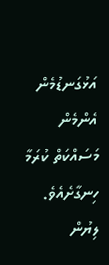އަޅުގަނޑުމެން އެންމެން މަސައްކަތް ކުރަމާ ހިނގާށެއެވެ.
ލިޔުން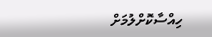ހިއްސާކޮށްލުމަށް